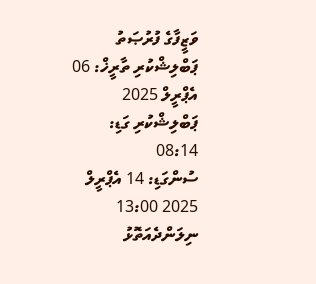ވަޒީފާގެ ފުރުޞަތު
ޕަބްލިޝްކުރި ތާރީޚް: 06 އެޕްރީލް 2025
ޕަބްލިޝްކުރި ގަޑި: 08:14
ސުންގަޑި: 14 އެޕްރީލް 2025 13:00
ނިލަންދެއަތޮޅު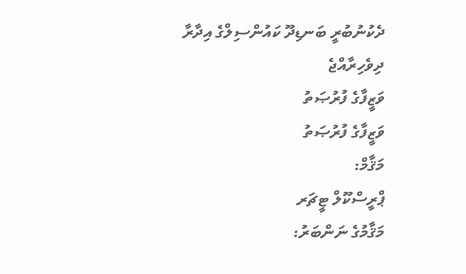ދެކުނުބުރީ ބަނޑިދޫ ކައުންސިލްގެ އިދާރާ
ދިވެހިރާއްޖެ
ވަޒީފާގެ ފުރުޞަތު
ވަޒީފާގެ ފުރުޞަތު
މަޤާމް:
ޕްރީސްކޫލް ޓީޗަރ
މަޤާމުގެ ނަންބަރު: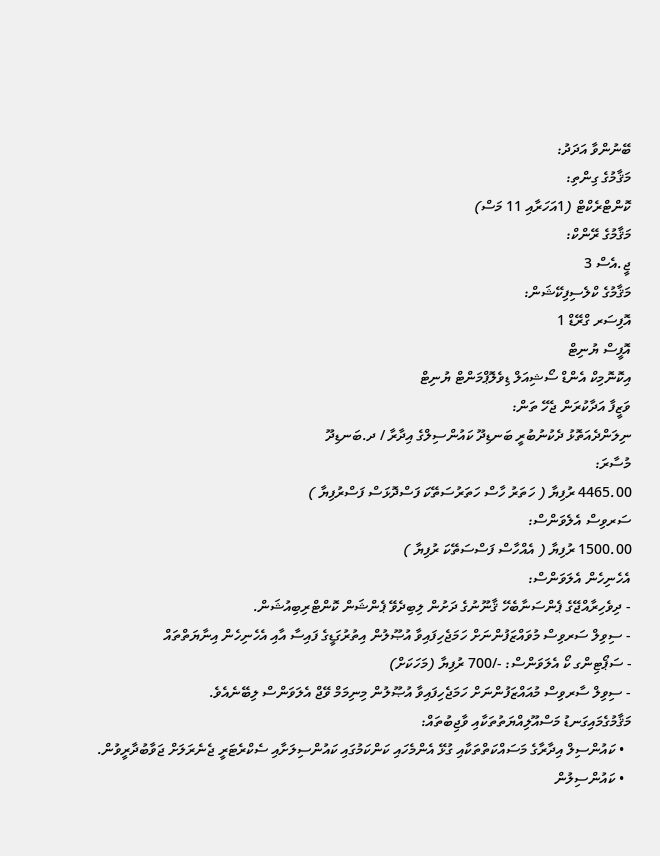ބޭނުންވާ އަދަދު:
މަޤާމުގެ ގިންތި:
ކޮންޓްރެކްޓް (1އަހަރާއި 11 މަސް)
މަޤާމުގެ ރޭންކް:
ޖީ.އެސް 3
މަޤާމުގެ ކްލެސިފިކޭޝަން:
އޮފިސަރ ގްރޭޑް 1
އޮފީސް ޔުނިޓް
އިކޮނޮމިކް އެންޑް ސޯޝިއަލް ޑިވެލޮޕްމަންޓް ޔުނިޓް
ވަޒީފާ އަދާކުރަން ޖެހޭ ތަން:
ނިލަންދެއަތޮޅު ދެކުނުބުރީ ބަނޑިދޫ ކައުންސިލްގެ އިދާރާ / ދ.ބަނޑިދޫ
މުސާރަ:
4465.00 ރުފިޔާ ( ހަތަރު ހާސް ހަތަރުސަތޭކަ ފަސްދޮޅަސް ފަސްރުފިޔާ )
ސަރވިސް އެލެވަންސް:
1500.00 ރުފިޔާ ( އެއްހާސް ފަސްސަތޭކަ ރުފިޔާ )
އެހެނިހެން އެލަވަންސް:
- ދިވެހިރާއްޖޭގެ ޕެންސަނާބެހޭ ޤާނޫނުގެ ދަށުން ލިބިދެވޭ ޕެންޝަން ކޮންޓްރިބިއުޝަން.
- ސިވިލް ސަރވިސް މުވައްޒަފުންނަށް ހަމަޖެހިފައިވާ އުޞޫލުން އިތުރުގަޑީގެ ފައިސާ އާއި އެހެނިހެން އިނާޔަތްތައް
- ސަޕޯޓިންގ ކޯ އެލަވަންސް: -/700 ރުފިޔާ (މަހަކަށް)
- ސިވިލް ސާރވިސް މުއައްޒަފުންނަށް ހަމަޖެހިފައިވާ އުޞޫލުން މިނިމަމް ވޭޖް އެލަވަންސް ލިބޭނެއެވެ.
މަޤާމުގެމައިގަނޑު މަސްއޫލިއްޔަތުތަކާއި ވާޖިބުތައް:
  • ކައުންސިލް އިދާރާގެ މަސައްކަތްތަކާއި ގުޅޭ އެންމެހައި ކަންކަމުގައި ކައުންސިލަށާއި ސެކްރެޓަރީ ޖެނެރަލަށް ޖަވާބުދާރީވުން.
  • ކައުންސިލުން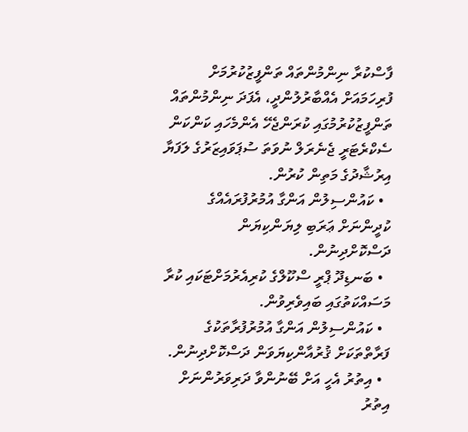ފާސްކުރާ ނިންމުންތައް ތަންފީޒުކުރުމަށް ފުރިހަމައަށް އެއްބާރުލުންދީ، އެފަދަ ނިންމުންތައް ތަންފީޒުކުރުމުގައި ކުރަންޖެހޭ އެންމެހައި ކަންކަން ސެކްރެޓަރީ ޖެނެރަލް ނުވަތަ ސުޕަވައިޒަރުގެ ލަފަޔާ އިރުޝާދުގެ މަތިން ކުރުން.
  • ކައުންސިލުން އަންގާ އުމުރުފުރައެއްގެ ކުދީންނަށް ޢަރަބި ލިޔަންކިޔަން ދަސްކޮށްދިނުން.
  • ބަނޑިދޫ ޕްރީ ސްކޫލްގެ ކުރިއެރުމަށްޓަކައި ކުރާ މަސައްކަތުގައި ބައިވެރިވުން.
  • ކައުންސިލުން އަންގާ އުމުރުފުރާތަކުގެ ފަރާތްތަކަށް ޤުރުއާންކިޔަވަން ދަސްކޮށްދިނުން.
  • އިތުރު އެހީ އަށް ބޭނުންވާ ދަރިވަރުންނަށް އިތުރު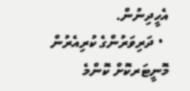އެހީދިނުން.
  • ދަރިވަރުންގެ ކުރިއެރުން މޮނީޓަރކޮށް ކޮންމެ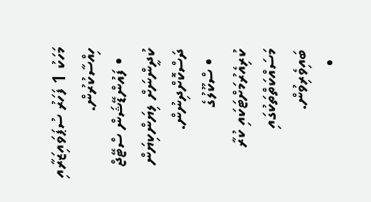މަހަކު 1 ފަހަރު ސުޕަވައިޒަރާއި ހިއްސާކުރުން.
  • ފައުންޑޭޝަން ސްޓޭޖް ކުދީންނަށް ލިޔަންކިޔަން ދަސްކޮށްދިނުން.
  • ސްކޫލުގެ ކުރިއެރުމަށްޓަކައި ކުރާ މަސައްކަތްތަކުގައި ބައިވެރިވުން.
  •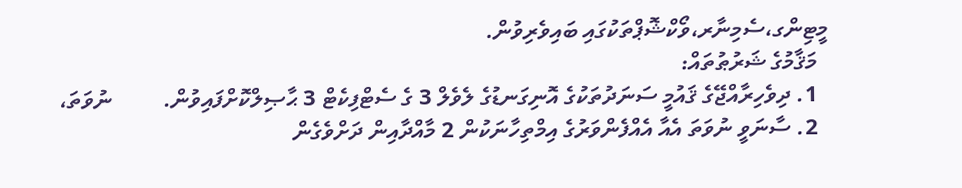މީޓިންގ،ސެމިނާރ،ވޯކްޝޮޕްތަކުގައި ބައިވެރިވުން.
  މަޤާމުގެ ޝަރުޠުތައް:
  1. ދިވެހިރާއްޖޭގެ ޤައުމީ ސަނަދުތަކުގެ އޮނިގަނޑުގެ ލެވެލް 3 ގެ ސެޓްފިކެޓް 3 ޙާޞިލްކޮށްފައިވުން.         ނުވަތަ،
  2. ސާނަވީ ނުވަތަ އެއާ އެއްފެންވަރުގެ އިމްތިހާނަކުން 2 މާއްދާއިން ދަށްވެގެން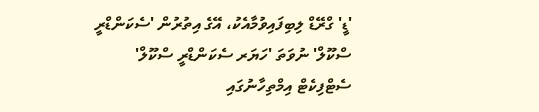'ޑީ' ގްރޭޑް ލިބިފައިވުމާއެކު، އޭގެ އިތުރުން 'ސެކަންޑްރީ ސްކޫލް' ނުވަތަ 'ހަޔަރ ސެކަންޑްރީ ސްކޫލް' ސެޓްފިކެޓް އިމްތިހާނުގައި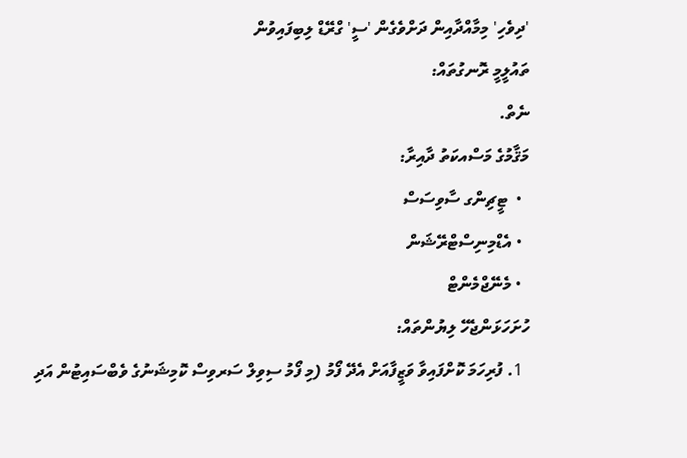'ދިވެހި' މިމާއްދާއިން ދަށްވެގެން 'ސީ' ގްރޭޑް ލިބިފައިވުން
ތައުލީމީ ރޮނގުތައް:
ނެތް.
މަޤާމުގެ މަސްއކަތު ދާއިރާ:
  •  ޓީޗިންގ ސާވިސަސް
  • އެޑްމިނިސްޓްރޭޝަން
  • މެނޭޖްމެންޓް
ހުށަހަޅަންޖެހޭ ލިޔުންތައް:
  1. ފުރިހަމަ ކޮށްފައިވާ ވަޒީފާއަށް އެދޭ ފޯމު (މި ފޯމު ސިވިލް ސަރވިސް ކޮމިޝަނުގެ ވެބްސައިޓުން އަދި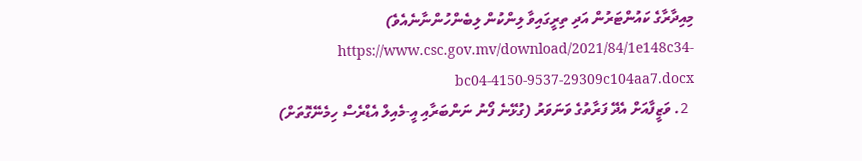މިއިދާރާގެ ކައުންޓަރުން އަދި ތިރީގައިވާ ލިންކުން ލިބެންހުންނާނެއެވެ)   https://www.csc.gov.mv/download/2021/84/1e148c34-bc04-4150-9537-29309c104aa7.docx
  2. ވަޒީފާއަށް އެދޭ ފަރާތުގެ ވަނަވަރު (ގުޅޭނެ ފޯނު ނަންބަރާއި އީ-މެއިލް އެޑްރެސް ހިމެނޭގޮތަށް)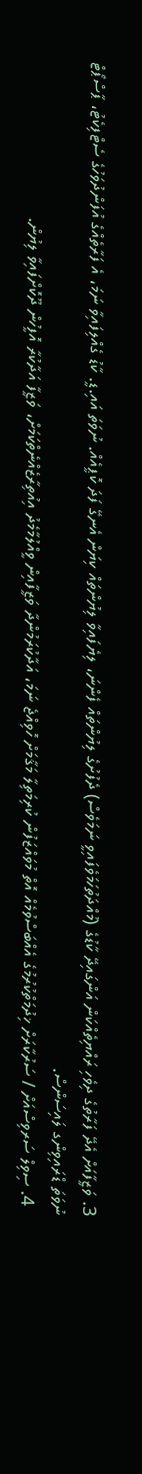3. ވަޒީފާއަށް އެދޭ ފަރާތުގެ ދިވެހި ރައްޔިތެއްކަން އަންގައިދޭ ކާޑުގެ (މުއްދަތުހަމަވެފައިވީ ނަމަވެސް) ދެފުށުގެ ލިޔުންތައް ފެންނަ، ލިޔެފައިވާ ލިޔުންތައް ކިޔަން އެނގޭ ފަދަ ކޮޕީއެއް. ނުވަތަ އައި.ޑީ. ކާޑު ގެއްލިފައިވާ ނަމަ، އެ ފަރާތެއްގެ އުފަންދުވަހުގެ ސެޓްފިކެޓު، ޕާސްޕޯޓް ނުވަތަ ޑްރައިވިންގ ލައިސަންސް.
  4. ސިވިލް ސަރވިސްއަށް / ސަރުކާރަށް ޚިދުމަތްކުރުމުގެ އެއްބަސްވުމެއް އޮތް މުވައްޒަފުން ކުރިމަތިލާ މަޤާމަށް ހޮވިއްޖެ ނަމަ، އަދާކުރަމުންދާ ވަޒީފާއިން ވީއްލުމާމެދު އިއުތިރާޒެއްނެތްކަމަށް، ވަޒީފާ އަދާކުރާ އޮފީހުން ދޫކޮށްފައިވާ ލިޔުން.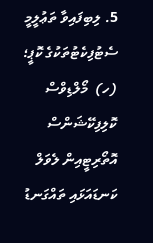5. ލިބިފައިވާ ތަޢުލީމީ ސެޓުފިކެޓުތަކުގެ ކޮޕީ؛
(ހ)  މޯލްޑިވްސް ކޮލިފިކޭޝަންސް އޮތޯރިޓީއިން ލެވަލް ކަނޑައަޅައި ތައްގަނޑު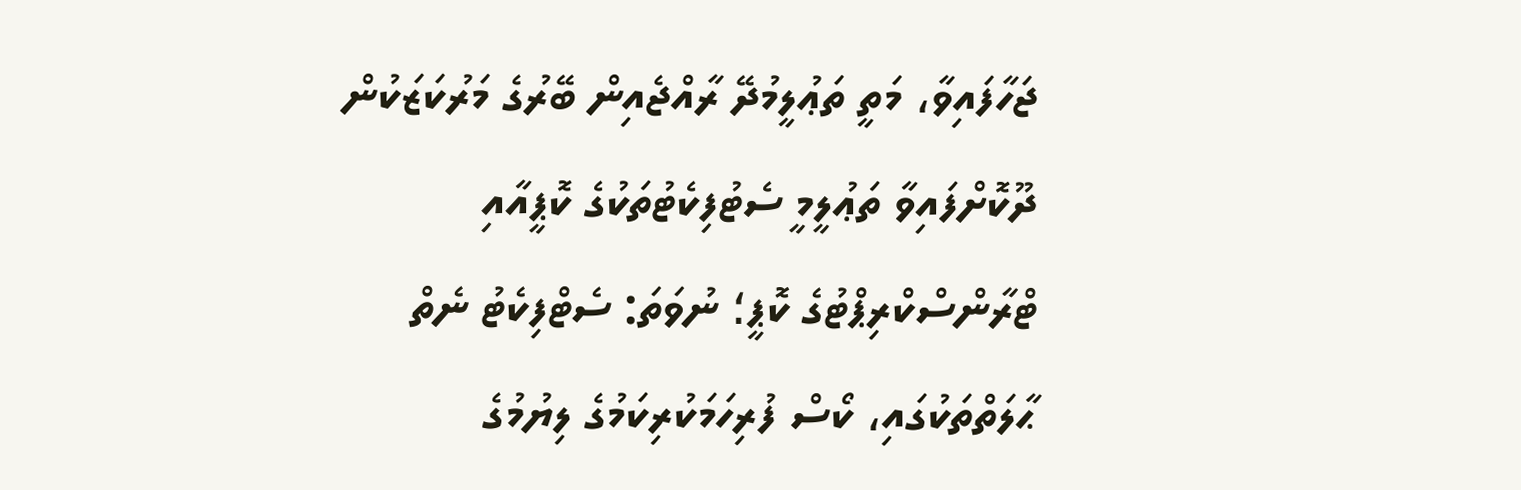ޖަހާފައިވާ، މަތީ ތަޢުލީމުދޭ ރާއްޖެއިން ބޭރުގެ މަރުކަޒަކުން ދޫކޮށްފައިވާ ތަޢުލީމީ ސެޓުފިކެޓުތަކުގެ ކޮޕީއާއި ޓްރާންސްކްރިޕްޓުގެ ކޮޕީ؛ ނުވަތަ: ސެޓްފިކެޓު ނެތް ޙާލަތްތަކުގައި، ކޯސް ފުރިހަމަކުރިކަމުގެ ލިޔުމުގެ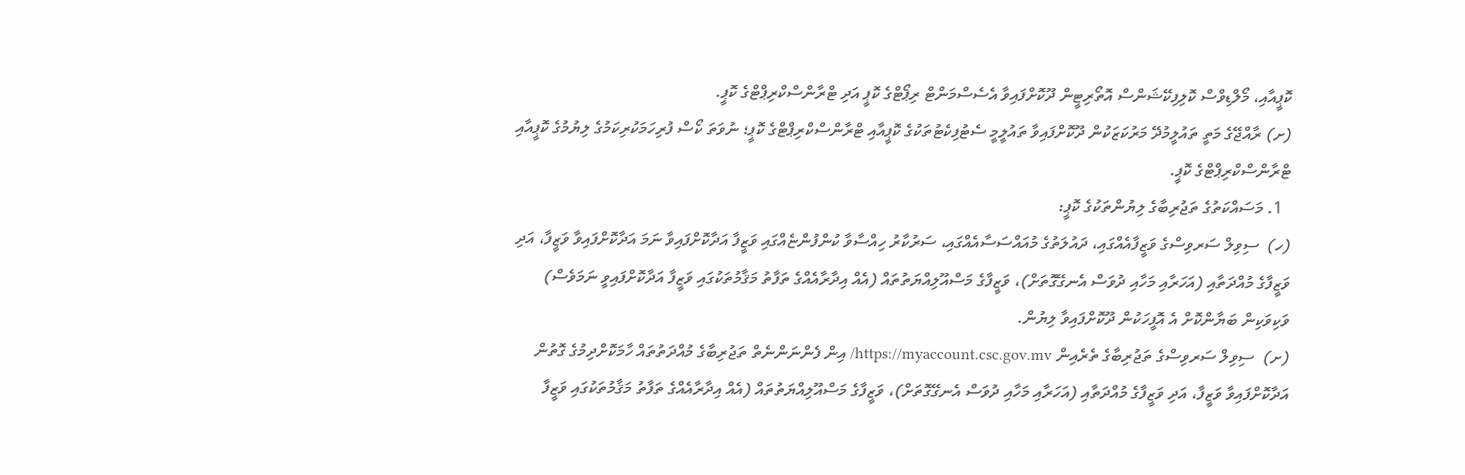ކޮޕީއާއި، މޯލްޑިވްސް ކޮލިފިކޭޝަންސް އޮތޯރިޓީން ދޫކޮށްފައިވާ އެސެސްމަންޓް ރިޕޯޓްގެ ކޮޕީ އަދި ޓްރާންސްކްރިޕްޓްގެ ކޮޕީ.
(ށ) ރާއްޖޭގެ މަތީ ތައުލީމުދޭ މަރުކަޒަކުން ދޫކޮށްފައިވާ ތައުލީމީ ސެޓުފިކެޓުތަކުގެ ކޮޕީއާއި ޓްރާންސްކްރިޕްޓްގެ ކޮޕީ؛ ނުވަތަ ކޯސް ފުރިހަމަކުރިކަމުގެ ލިޔުމުގެ ކޮޕީއާއި ޓްރާންސްކްރިޕްޓްގެ ކޮޕީ.
  1. މަސައްކަތުގެ ތަޖުރިބާގެ ލިޔުންތަކުގެ ކޮޕީ:
(ހ)  ސިވިލް ސަރވިސްގެ ވަޒީފާއެއްގައި، ދައުލަތުގެ މުއައްސަސާއެއްގައި، ސަރުކާރު ހިއްސާވާ ކުންފުންޏެއްގައި ވަޒީފާ އަދާކޮށްފައިވާ ނަމަ އަދާކޮށްފައިވާ ވަޒީފާ، އަދި ވަޒީފާގެ މުއްދަތާއި (އަހަރާއި މަހާއި ދުވަސް އެނގޭގޮތަށް)، ވަޒީފާގެ މަސްއޫލިއްޔަތުތައް (އެއް އިދާރާއެއްގެ ތަފާތު މަޤާމުތަކުގައި ވަޒީފާ އަދާކޮށްފައިވީ ނަމަވެސް) ވަކިވަކިން ބަޔާންކޮށް އެ އޮފީހަކުން ދޫކޮށްފައިވާ ލިޔުން.
(ށ)  ސިވިލް ސަރވިސްގެ ތަޖުރިބާގެ ތެރެއިން https://myaccount.csc.gov.mv/ އިން ފެންނަންނެތް ތަޖުރިބާގެ މުއްދަތުތައް ހާމަކޮށްދިމުގެ ގޮތުން އަދާކޮށްފައިވާ ވަޒީފާ، އަދި ވަޒީފާގެ މުއްދަތާއި (އަހަރާއި މަހާއި ދުވަސް އެނގޭގޮތަށް)، ވަޒީފާގެ މަސްއޫލިއްޔަތުތައް (އެއް އިދާރާއެއްގެ ތަފާތު މަޤާމުތަކުގައި ވަޒީފާ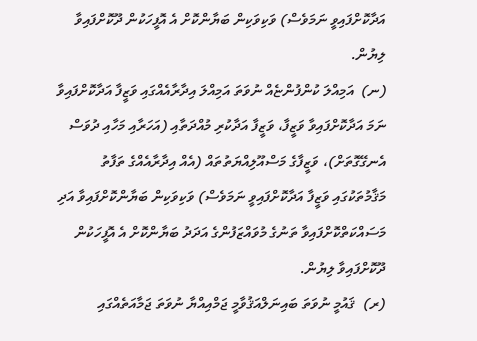އަދާކޮށްފައިވީ ނަމަވެސް) ވަކިވަކިން ބަޔާންކޮށް އެ އޮފީހަކުން ދޫކޮށްފައިވާ ލިޔުން.
(ނ)  އަމިއްލަ ކުންފުންޏެއް ނުވަތަ އަމިއްލަ އިދާރާއެއްގައި ވަޒީފާ އަދާކޮށްފައިވާ ނަމަ އަދާކޮށްފައިވާ ވަޒީފާ، ވަޒީފާ އަދާކުރި މުއްދަތާއި (އަހަރާއި މަހާއި ދުވަސް އެނގޭގޮތަށް)، ވަޒީފާގެ މަސްއޫލިއްޔަތުތައް (އެއް އިދާރާއެއްގެ ތަފާތު މަޤާމުތަކުގައި ވަޒީފާ އަދާކޮށްފައިވީ ނަމަވެސް) ވަކިވަކިން ބަޔާންކޮށްފައިވާ އަދި މަސައްކަތްކޮށްފައިވާ ތަނުގެ މުވައްޒަފުންގެ އަދަދު ބަޔާންކޮށް އެ އޮފީހަކުން ދޫކޮށްފައިވާ ލިޔުން.
(ރ)  ޤައުމީ ނުވަތަ ބައިނަލްއަޤުވާމީ ޖަމްއިއްޔާ ނުވަތަ ޖަމާއަތެއްގައި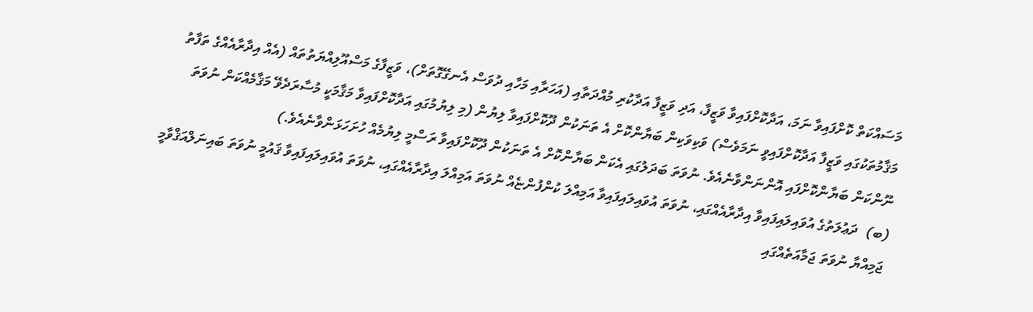މަސައްކަތް ކޮށްފައިވާ ނަމަ، އަދާކޮށްފައިވާ ވަޒީފާ، އަދި ވަޒީފާ އަދާކުރި މުއްދަތާއި (އަހަރާއި މަހާއި ދުވަސް އެނގޭގޮތަށް)، ވަޒީފާގެ މަސްއޫލިއްޔަތުތައް (އެއް އިދާރާއެއްގެ ތަފާތު މަޤާމުތަކުގައި ވަޒީފާ އަދާކޮށްފައިވީ ނަމަވެސް) ވަކިވަކިން ބަޔާންކޮށް އެ ތަނަކުން ދޫކޮށްފައިވާ ލިޔުން (މި ލިޔުމުގައި އަދާކޮށްފައިވާ މަޤާމަކީ މުސާރަދެވޭ މަޤާމެއްކަން ނުވަތަ ނޫންކަން ބަޔާންކޮށްފައި އޮންނަންވާނެއެވެ. ނުވަތަ ބަދަލުގައި އެކަން ބަޔާންކޮށް އެ ތަނަކުން ދޫކޮށްފައިވާ ރަސްމީ ލިޔުމެއް ހުށަހަޅަންވާނެއެވެ.)
(ބ)  ދަޢުލަތުގެ އުވައިލައިފައިވާ އިދާރާއެއްގައި، ނުވަތަ އުވައިލައިފައިވާ އަމިއްލަ ކުންފުންޏެއް ނުވަތަ އަމިއްލަ އިދާރާއެއްގައި، ނުވަތަ އުވައިލައިފައިވާ ޤައުމީ ނުވަތަ ބައިނަލްއަޤްވާމީ ޖަމިއްޔާ ނުވަތަ ޖަމާއަތެއްގައި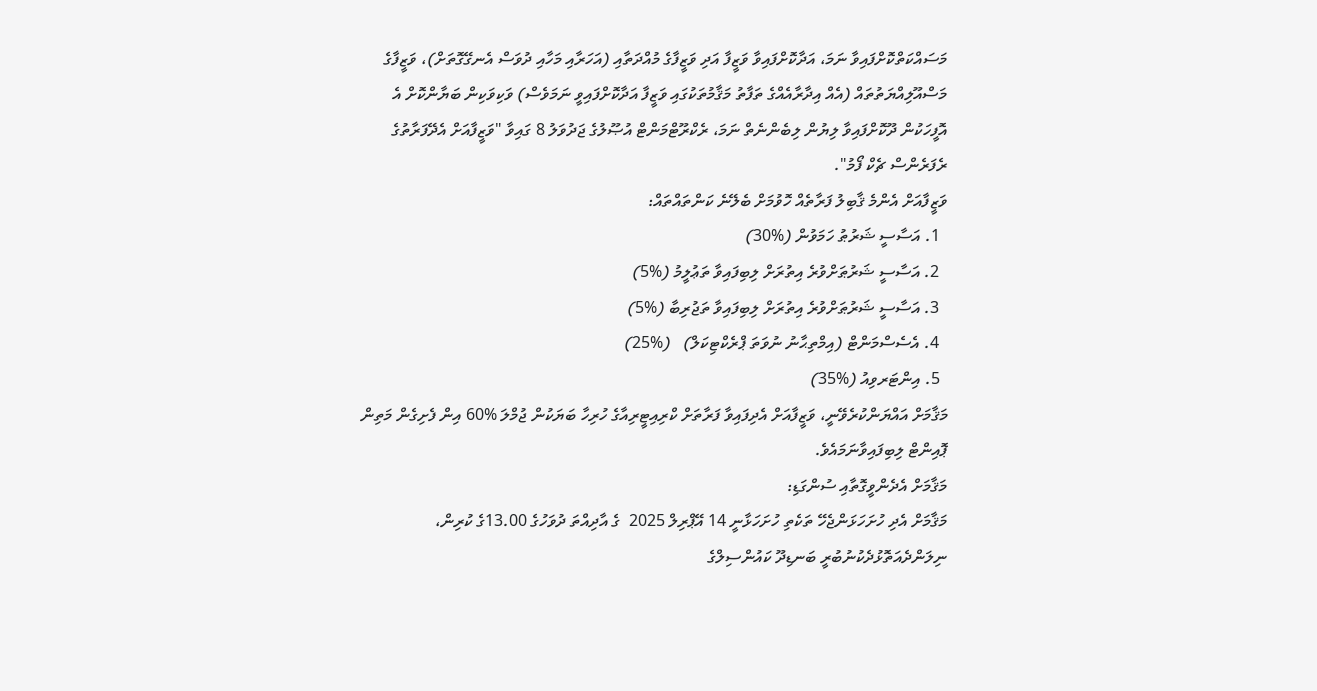މަސައްކަތްކޮށްފައިވާ ނަމަ، އަދާކޮށްފައިވާ ވަޒީފާ އަދި ވަޒީފާގެ މުއްދަތާއި (އަހަރާއި މަހާއި ދުވަސް އެނގޭގޮތަށް)، ވަޒީފާގެ މަސްއޫލިއްޔަތުތައް (އެއް އިދާރާއެއްގެ ތަފާތު މަޤާމުތަކުގައި ވަޒީފާ އަދާކޮށްފައިވީ ނަމަވެސް) ވަކިވަކިން ބަޔާންކޮށް އެ އޮފީހަކުން ދޫކޮށްފައިވާ ލިޔުން ލިބެންނެތް ނަމަ، ރެކްރޫޓްމަންޓް އުޞޫލުގެ ޖަދުވަލު 8 ގައިވާ "ވަޒީފާއަށް އެދޭފަރާތުގެ ރެފަރެންސް ޗެކް ފޯމު".
ވަޒީފާއަށް އެންމެ ޤާބިލު ފަރާތެއް ހޮވުމަށް ބެލޭނެ ކަންތައްތައް:
  1. އަސާސީ ޝަރުޠު ހަމަވުން (%30)
  2. އަސާސީ ޝަރުޠަށްވުރެ އިތުރަށް ލިބިފައިވާ ތަޢުލީމު (%5)
  3. އަސާސީ ޝަރުޠަށްވުރެ އިތުރަށް ލިބިފައިވާ ތަޖުރިބާ (%5)
  4. އެސެސްމަންޓް (އިމްތިޙާނު ނުވަތަ ޕްރެކްޓިކަލް)   (%25)
  5. އިންޓަރވިއު (%35)
މަޤާމަށް އައްޔަންކުރެވޭނީ، ވަޒީފާއަށް އެދިފައިވާ ފަރާތަށް ކްރިއިޓީރިއާގެ ހުރިހާ ބަޔަކުން ޖުމްލަ %60 އިން ފެށިގެން މަތިން ޕޮއިންޓް ލިބިފައިވާނަމައެވެ.
މަޤާމަށް އެދެންވީގޮތާއި ސުންގަޑި:
މަޤާމަށް އެދި ހުށަހަޅަންޖެހޭ ތަކެތި ހުށަހަޅާނީ 14 އޭޕްރިލް 2025  ގެ އާދިއްތަ ދުވަހުގެ 13.00ގެ ކުރިން، ނިލަންދެއަތޮޅުދެކުނުބުރީ ބަނޑިދޫ ކައުންސިލްގެ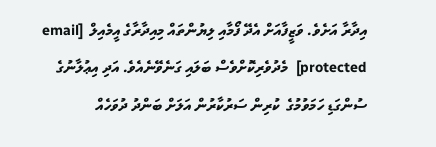އިދާރާ އަށެވެ. ވަޒީފާއަށް އެދޭ ފޯމާއި ލިޔުންތައް މިއިދާރާގެ އީމެއިލް  [email protected]  މެދުވެރިކޮށްވެސް ބަލައި ގަނެވޭނެއެވެ. އަދި އިޢުލާނުގެ ސުންގަޑި ހަމަވުމުގެ  ކުރިން ސަރުކާރުން އަލަށް ބަންދު ދުވަހެއް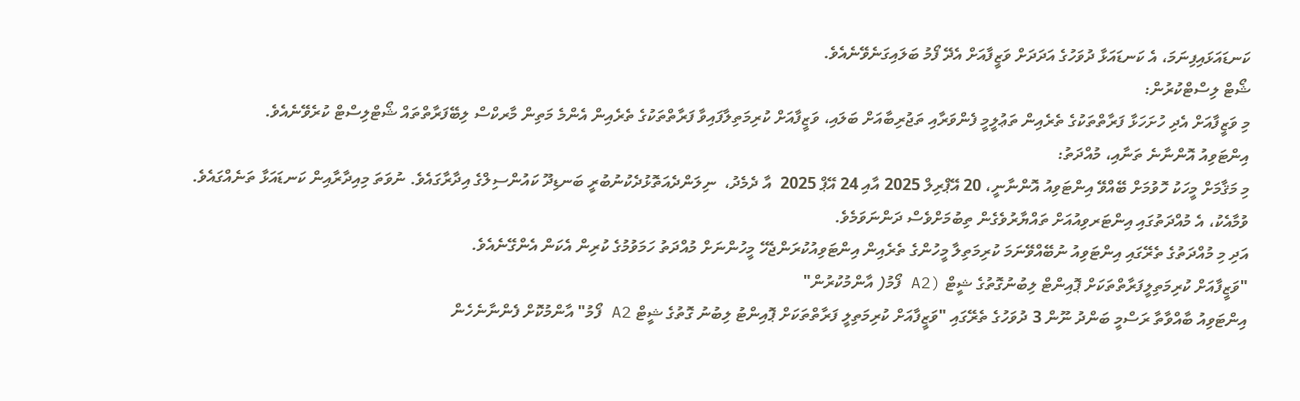ކަނޑައަޅައިފިނަމަ، އެ ކަނޑައަޅާ ދުވަހުގެ އަދަދަށް ވަޒީފާއަށް އެދޭ ފޯމު ބަލައިގަނެވޭނެއެވެ.
ޝޯޓް ލިސްޓްކުރުން:
މި ވަޒީފާއަށް އެދި ހުށަހަޅާ ފަރާތްތަކުގެ ތެރެއިން ތަޢުލީމީ ފެންވަރާއި ތަޖުރިބާއަށް ބަލައި، ވަޒީފާއަށް ކުރިމަތިލާފައިވާ ފަރާތްތަކުގެ ތެރެއިން އެންމެ މަތިން މާރކްސް ލިބޭފަރާތްތައް ޝޯޓްލިސްޓް ކުރެވޭނެއެވެ.
އިންޓަވިއު އޮންނާނެ ތަނާއި، މުއްދަތު:
މި މަޤާމަށް މީހަކު ހޮވުމަށް ބޭއްވޭ އިންޓަވިއު އޮންނާނީ، 20 އޭޕްރިލް 2025 އާއި 24 އޭޕް 2025  އާ ދެމެދު،  ނިލަންދެއަތޮޅުދެކުނުބުރީ ބަނޑިދޫ ކައުންސިލްގެ އިދާރާގައެވެ. ނުވަތަ މިއިދާރާއިން ކަނޑައަޅާ ތަނެއްގައެވެ. ވުމާއެކު، އެ މުއްދަތުގައި އިންޓަރވިއުއަށް ތައްޔާރުވެގެން ތިބުމަށްވެސް ދަންނަވަމެވެ.
އަދި މި މުއްދަތުގެ ތެރޭގައި އިންޓަވިއު ނުބޭއްވޭނަމަ ކުރިމަތިލާ މީހުންގެ ތެރެއިން އިންޓަވިއުކުރަންޖެހޭ މީހުންނަށް މުއްދަތު ހަމަވުމުގެ ކުރިން އެކަން އެންގޭނެއެވެ.
"ވަޒީފާއަށް ކުރިމަތިލީފަރާތްތަކަށް ޕޮއިންޓް ލިބުނުގޮތުގެ ޝީޓް (A2 ފޯމު( އާންމުކުރުން"
އިންޓަވިއު ބާއްވާތާ ރަސްމީ ބަންދު ނޫން 3 ދުވަހުގެ ތެރޭގައި "ވަޒީފާއަށް ކުރިމަތިލީ ފަރާތްތަކަށް ޕޮއިންޓު ލިބުނު ގޮތުގެ ޝީޓް A2 ފޯމު" އާންމުކޮށް ފެންނާނެހެން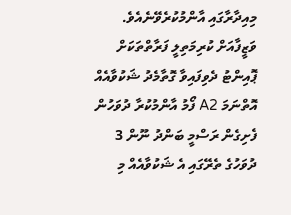މިއިދާރާގައި އާންމުކުރެވޭނެއެވެ. ވަޒީފާއަށް ކުރިމަތިލީ ފަރާތްތަކަށް ޕޮއިންޓު ދެވިފައިވާ ގޮތާމެދު ޝަކުވާއެއް އޮތްނަމަ A2 ފޯމު އާންމުކުރާ ދުވަހުން ފެށިގެން ރަސްމީ ބަންދު ނޫން 3 ދުވަހުގެ ތެރޭގައި އެ ޝަކުވާއެއް މި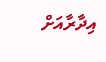އިދާރާއަށް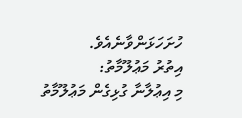ހުށަހަޅަންވާނެއެވެ.
އިތުރު މަޢުލޫމާތު:
މި އިޢުލާނާ ގުޅިގެން މަޢުލޫމާތު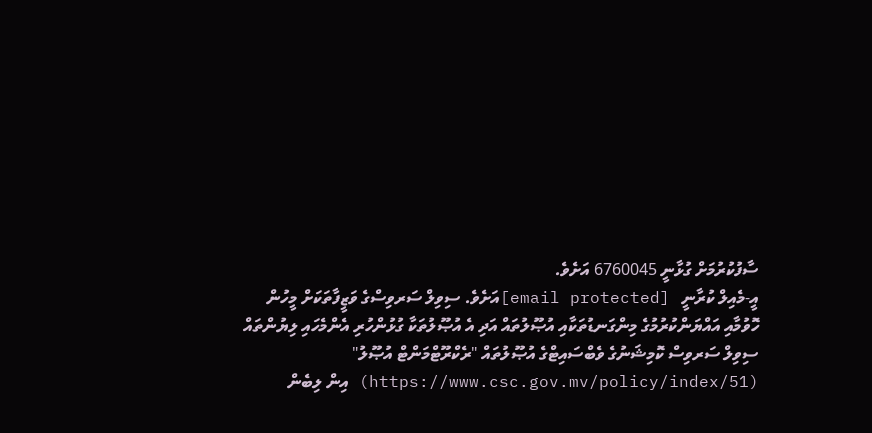ސާފުކުރުމަށް ގުޅާނީ 6760045 އަށެވެ.
އީ-މެއިލް ކުރާނީ   [email protected]އަށެވެ. ސިވިލް ސަރވިސްގެ ވަޒީފާތަކަށް މީހުން ހޮވުމާއި އައްޔަންކުރުމުގެ މިންގަނޑުތަކާއި އުޞޫލުތައް އަދި އެ އުޞޫލުތަކާ ގުޅުންހުރި އެންމެހައި ލިޔުންތައް ސިވިލް ސަރވިސް ކޮމިޝަނުގެ ވެބްސައިޓްގެ އުޞޫލުތައް "ރެކްރޫޓްމަންޓް އުޞޫލު" (https://www.csc.gov.mv/policy/index/51) އިން ލިބެން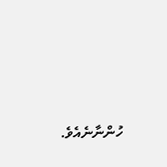ހުންނާނެއެވެ.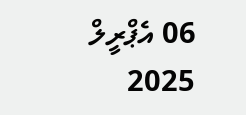06 އެޕްރީލް 2025